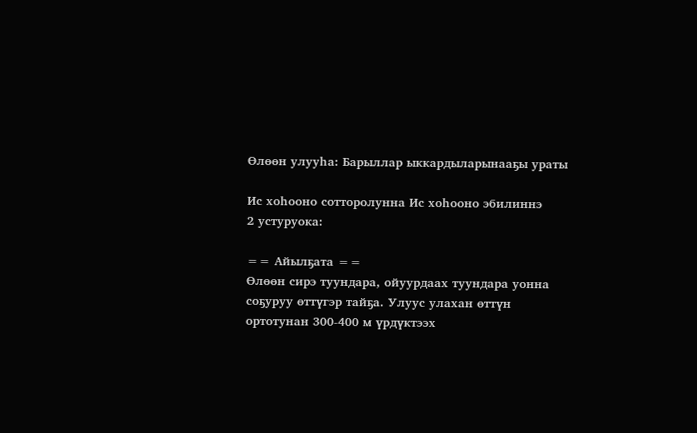Өлөөн улууһа: Барыллар ыккардыларынааҕы ураты

Ис хоһооно сотторолунна Ис хоһооно эбилиннэ
2 устуруока:

== Айылҕата ==
Өлөөн сирэ туундара, ойуурдаах туундара уонна соҕуруу өттүгэр тайҕа. Улуус улахан өттүн ортотунан 300-400 м үрдүктээх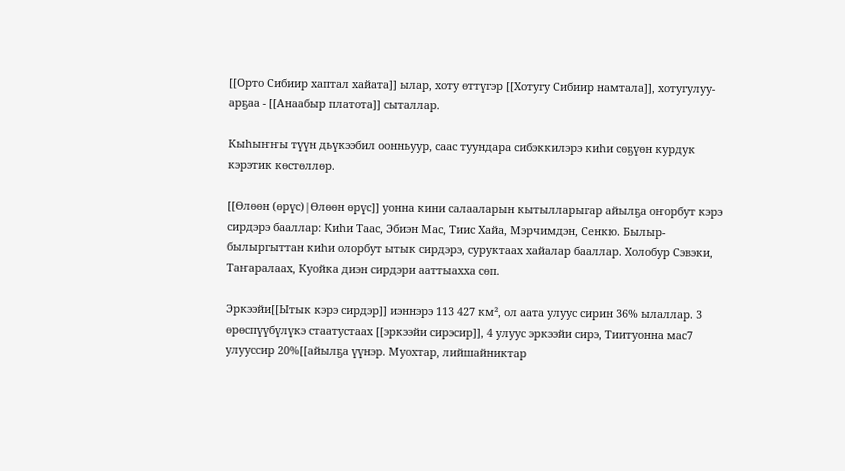[[Орто Сибиир хаптал хайата]] ылар, хоту өттүгэр [[Хотугу Сибиир намтала]], хотугулуу-арҕаа - [[Анаабыр платота]] сыталлар.

Кыһыҥҥы түүн дьүкээбил оонньуур, саас туундара сибэккилэрэ киһи сөҕүөн курдук кэрэтик көстөллөр.

[[Өлөөн (өрүс)|Өлөөн өрүс]] уонна кини салааларын кытылларыгар айылҕа оҥорбут кэрэ сирдэрэ бааллар: Киһи Таас, Эбиэн Мас, Тиис Хайа, Мэрчимдэн, Сенкю. Былыр-былыргыттан киһи олорбут ытык сирдэрэ, суруктаах хайалар бааллар. Холобур Сэвэки, Таҥаралаах, Куойка диэн сирдэри ааттыахха сөп.

Эркээйи[[Ытык кэрэ сирдэр]] иэннэрэ 113 427 км², ол аата улуус сирин 36% ылаллар. 3 өрөспүүбүлүкэ стаатустаах [[эркээйи сирэсир]], 4 улуус эркээйи сирэ, Тиитуонна мас7 улууссир 20%[[айылҕа үүнэр. Муохтар, лийшайниктар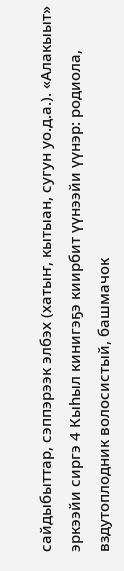сайдыбыттар, сэппэрээк элбэх (хатыҥ, кытыан, сугун уо.д.а.). «Алакыыт» эркээйи сиргэ 4 Кыһыл кинигэҕэ киирбит үүнээйи үүнэр: родиола, вздутоплодник волосистый, башмачок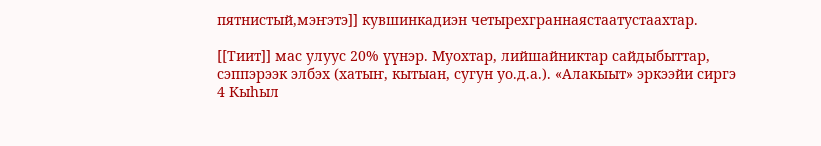пятнистый,мэҥэтэ]] кувшинкадиэн четырехграннаястаатустаахтар.

[[Тиит]] мас улуус 20% үүнэр. Муохтар, лийшайниктар сайдыбыттар, сэппэрээк элбэх (хатыҥ, кытыан, сугун уо.д.а.). «Алакыыт» эркээйи сиргэ 4 Кыһыл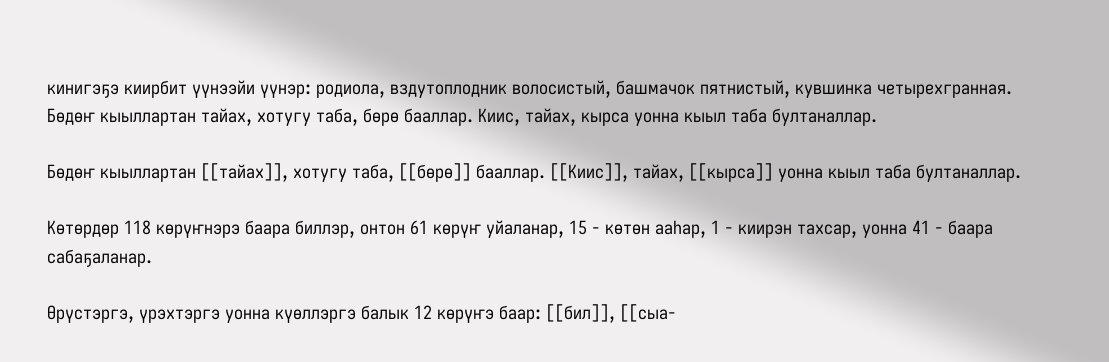кинигэҕэ киирбит үүнээйи үүнэр: родиола, вздутоплодник волосистый, башмачок пятнистый, кувшинка четырехгранная.
Бөдөҥ кыыллартан тайах, хотугу таба, бөрө бааллар. Киис, тайах, кырса уонна кыыл таба бултаналлар.

Бөдөҥ кыыллартан [[тайах]], хотугу таба, [[бөрө]] бааллар. [[Киис]], тайах, [[кырса]] уонна кыыл таба бултаналлар.

Көтөрдөр 118 көрүҥнэрэ баара биллэр, онтон 61 көрүҥ уйаланар, 15 - көтөн ааһар, 1 - киирэн тахсар, уонна 41 - баара сабаҕаланар.

Өрүстэргэ, үрэхтэргэ уонна күөллэргэ балык 12 көрүҥэ баар: [[бил]], [[сыа-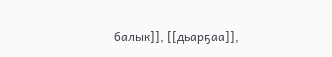балык]], [[дьарҕаа]],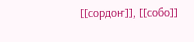[[сордоҥ]], [[собо]]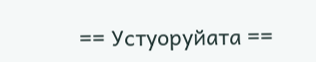== Устуоруйата ==